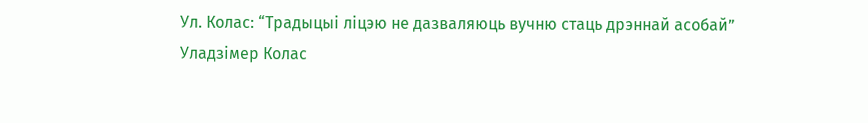Ул. Колас: “Традыцыі ліцэю не дазваляюць вучню стаць дрэннай асобай”
Уладзімер Колас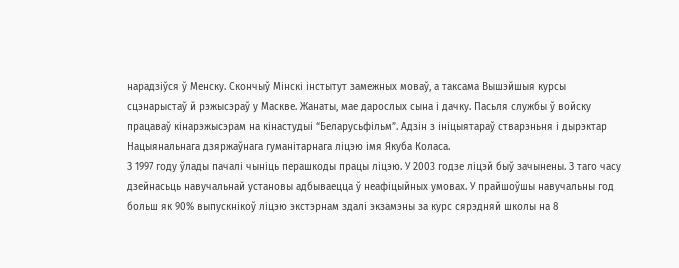нарадзіўся ў Менску. Скончыў Мінскі інстытут замежных моваў, а таксама Вышэйшыя курсы сцэнарыстаў й рэжысэраў у Маскве. Жанаты, мае дарослых сына і дачку. Пасьля службы ў войску працаваў кінарэжысэрам на кінастудыі “Беларусьфільм”. Адзін з ініцыятараў стварэньня і дырэктар Нацыянальнага дзяржаўнага гуманітарнага ліцэю імя Якуба Коласа.
З 1997 году ўлады пачалі чыніць перашкоды працы ліцэю. У 2003 годзе ліцэй быў зачынены. З таго часу дзейнасьць навучальнай установы адбываецца ў неафіцыйных умовах. У прайшоўшы навучальны год больш як 90% выпускнікоў ліцэю экстэрнам здалі экзамэны за курс сярэдняй школы на 8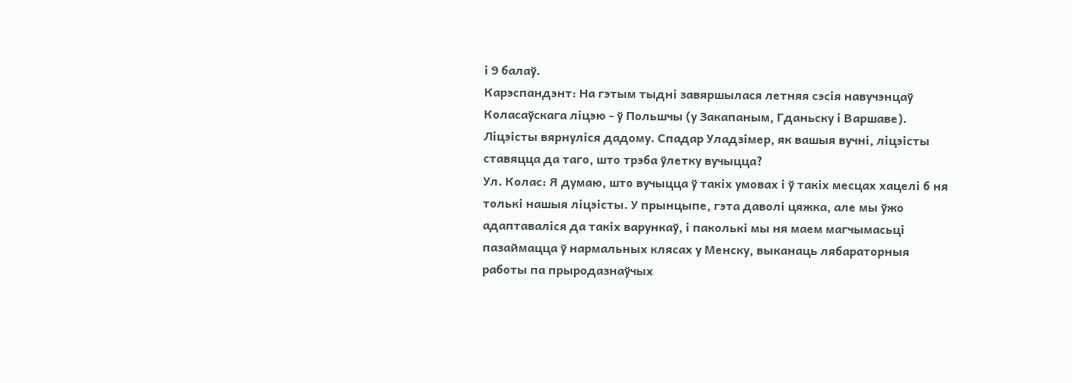і 9 балаў.
Карэспандэнт: На гэтым тыдні завяршылася летняя сэсія навучэнцаў Коласаўскага ліцэю - ў Польшчы (у Закапаным, Гданьску і Варшаве). Ліцэісты вярнуліся дадому. Спадар Уладзімер, як вашыя вучні, ліцэісты ставяцца да таго, што трэба ўлетку вучыцца?
Ул. Колас: Я думаю, што вучыцца ў такіх умовах і ў такіх месцах хацелі б ня толькі нашыя ліцэісты. У прынцыпе, гэта даволі цяжка, але мы ўжо адаптаваліся да такіх варункаў, і паколькі мы ня маем магчымасьці пазаймацца ў нармальных клясах у Менску, выканаць лябараторныя работы па прыродазнаўчых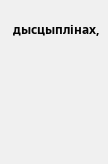дысцыплінах,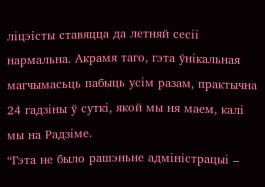ліцэісты ставяцца да летняй сесіі нармальна. Акрамя таго, гэта ўнікальная магчымасьць пабыць усім разам, практычна 24 гадзіны ў суткі, якой мы ня маем, калі мы на Радзіме.
“Гэта не было рашэньне адміністрацыі –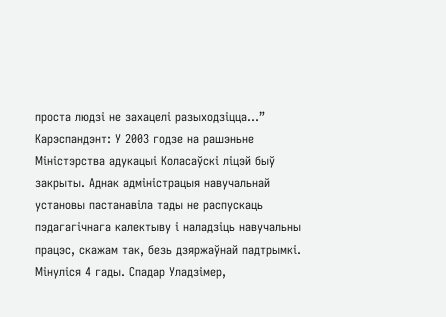проста людзі не захацелі разыходзіцца...”
Карэспандэнт: У 2003 годзе на рашэньне Міністэрства адукацыі Коласаўскі ліцэй быў закрыты. Аднак адміністрацыя навучальнай установы пастанавіла тады не распускаць пэдагагічнага калектыву і наладзіць навучальны працэс, скажам так, безь дзяржаўнай падтрымкі. Мінуліся 4 гады. Спадар Уладзімер,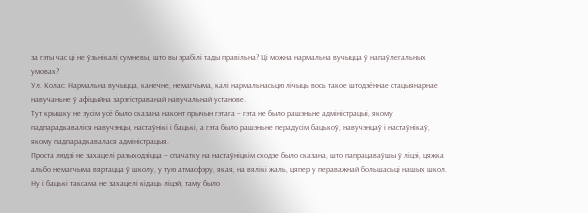за гэты час ці не ўзьнікалі сумневы, што вы зрабілі тады правільна? Ці можна нармальна вучыцца ў напаўлегальных умовах?
Ул. Колас: Нармальна вучыцца, канечне, немагчыма, калі нармальнасьцю лічыць вось такое штодзённае стацыянарнае навучаньне ў афіцыйна зарэгістраванай навучальнай установе.
Тут крышку не зусім усё было сказана наконт прычын гэтага – гэта не было рашэньне адміністрацыі, якому падпарадкаваліся навучэнцы, настаўнікі і бацькі, а гэта было рашэньне перадусім бацькоў, навучэнцаў і настаўнікаў, якому падпарадкавалася адміністрацыя.
Проста людзі не захацелі разыходзіцца – спачатку на настаўніцкім сходзе было сказана, што папрацаваўшы ў ліцэі, цяжка альбо немагчыма вяртацца ў школу, у тую атмасфэру, якая, на вялікі жаль, цяпер у пераважнай большасьці нашых школ.
Ну і бацькі таксама не захацелі кідаць ліцэй, таму было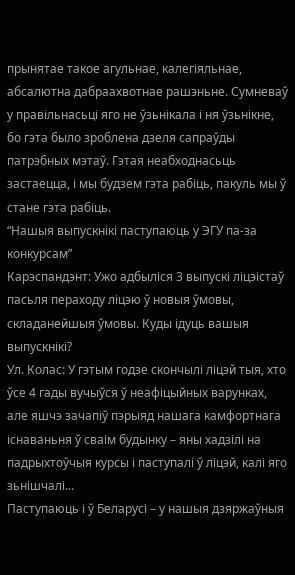прынятае такое агульнае, калегіяльнае, абсалютна дабраахвотнае рашэньне. Сумневаў у правільнасьці яго не ўзьнікала і ня ўзьнікне, бо гэта было зроблена дзеля сапраўды патрэбных мэтаў. Гэтая неабходнасьць застаецца, і мы будзем гэта рабіць, пакуль мы ў стане гэта рабіць.
“Нашыя выпускнікі паступаюць у ЭГУ па-за конкурсам”
Карэспандэнт: Ужо адбыліся 3 выпускі ліцэістаў пасьля пераходу ліцэю ў новыя ўмовы, складанейшыя ўмовы. Куды ідуць вашыя выпускнікі?
Ул. Колас: У гэтым годзе скончылі ліцэй тыя, хто ўсе 4 гады вучыўся ў неафіцыйных варунках, але яшчэ зачапіў пэрыяд нашага камфортнага існаваньня ў сваім будынку – яны хадзілі на падрыхтоўчыя курсы і паступалі ў ліцэй, калі яго зьнішчалі...
Паступаюць і ў Беларусі – у нашыя дзяржаўныя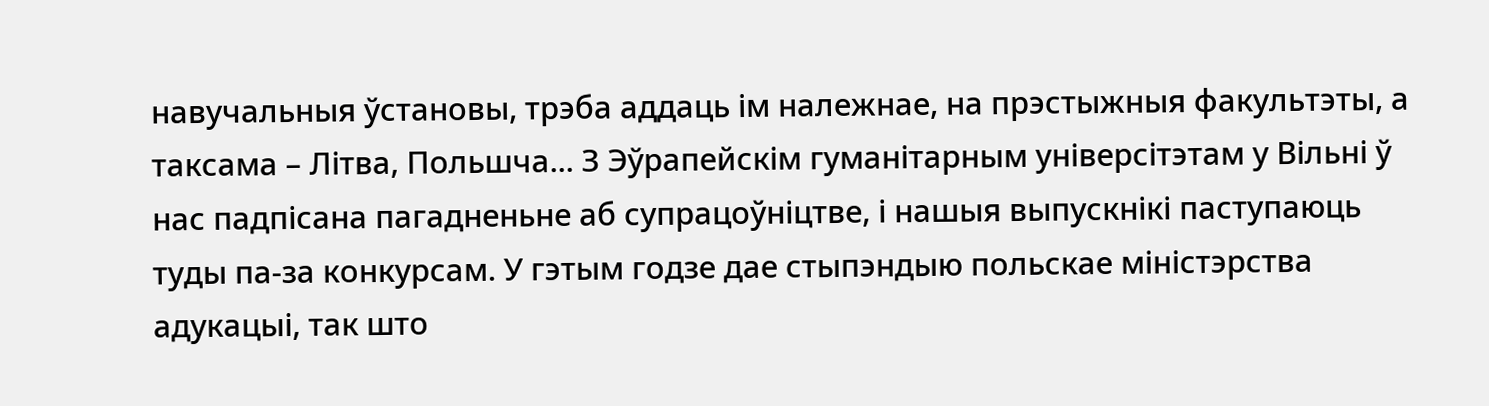навучальныя ўстановы, трэба аддаць ім належнае, на прэстыжныя факультэты, а таксама – Літва, Польшча... З Эўрапейскім гуманітарным універсітэтам у Вільні ў нас падпісана пагадненьне аб супрацоўніцтве, і нашыя выпускнікі паступаюць туды па-за конкурсам. У гэтым годзе дае стыпэндыю польскае міністэрства адукацыі, так што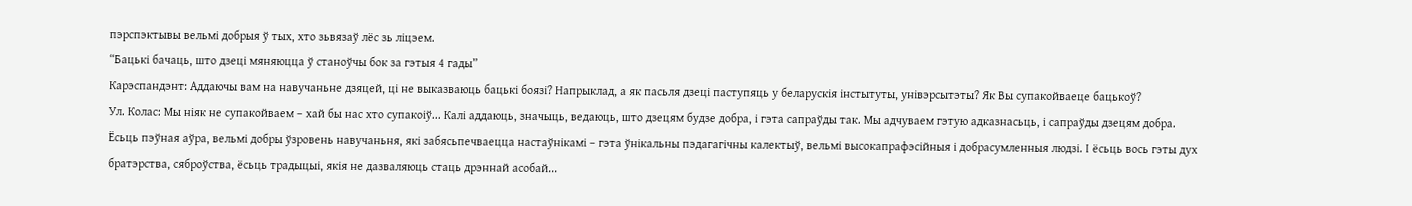пэрспэктывы вельмі добрыя ў тых, хто зьвязаў лёс зь ліцэем.
“Бацькі бачаць, што дзеці мяняюцца ў станоўчы бок за гэтыя 4 гады”
Карэспандэнт: Аддаючы вам на навучаньне дзяцей, ці не выказваюць бацькі боязі? Напрыклад, а як пасьля дзеці паступяць у беларускія інстытуты, унівэрсытэты? Як Вы супакойваеце бацькоў?
Ул. Колас: Мы ніяк не супакойваем – хай бы нас хто супакоіў... Калі аддаюць, значыць, ведаюць, што дзецям будзе добра, і гэта сапраўды так. Мы адчуваем гэтую адказнасьць, і сапраўды дзецям добра.
Ёсьць пэўная аўра, вельмі добры ўзровень навучаньня, які забясьпечваецца настаўнікамі – гэта ўнікальны пэдагагічны калектыў, вельмі высокапрафэсійныя і добрасумленныя людзі. І ёсьць вось гэты дух братэрства, сяброўства, ёсьць традыцыі, якія не дазваляюць стаць дрэннай асобай...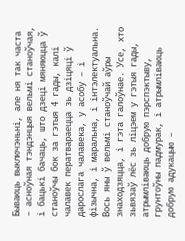Бываюць выключэньні, але ня так часта – асноўная тэндэнцыя вельмі станоўчая, і бацькі бачаць, што дзеці мяняюцца ў станоўчы бок за гэтыя 4 гады, калі чалавек ператвараецца зь дзіцяці ў дарослага чалавека, у асобу – і фізычна, і маральна, і інтэлектуальна.
Вось яны ў вельмі станоўчай аўры знаходзяцца, і гэта галоўнае. Усе, хто зьвязаў лёс зь ліцэем у гэтыя гады, атрымліваюць добрую пэрспэктыву, грунтоўны падмурак, і атрымліваюць добрую адукацыю –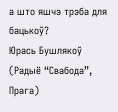а што яшчэ трэба для бацькоў?
Юрась Бушлякоў (Радыё “Свабода”, Прага)